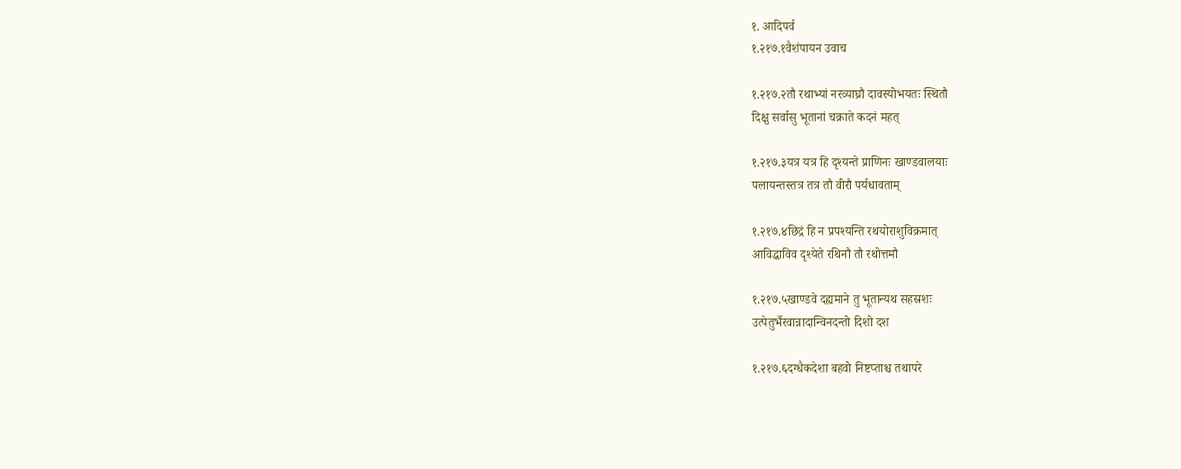१. आदिपर्व
१.२१७.१वैशंपायन उवाच

१.२१७.२तौ रथाभ्यां नरव्याघ्रौ दावस्योभयतः स्थितौ
दिक्षु सर्वासु भूतानां चक्राते कदनं महत्

१.२१७.३यत्र यत्र हि दृश्यन्ते प्राणिनः खाण्डवालयाः
पलायन्तस्तत्र तत्र तौ वीरौ पर्यधावताम्

१.२१७.४छिद्रं हि न प्रपश्यन्ति रथयोराशुविक्रमात्
आविद्धाविव दृश्येते रथिनौ तौ रथोत्तमौ

१.२१७.५खाण्डवे दह्यमाने तु भूतान्यथ सहस्रशः
उत्पेतुर्भैरवान्नादान्विनदन्तो दिशो दश

१.२१७.६दग्धैकदेशा बहवो निष्टप्ताश्च तथापरे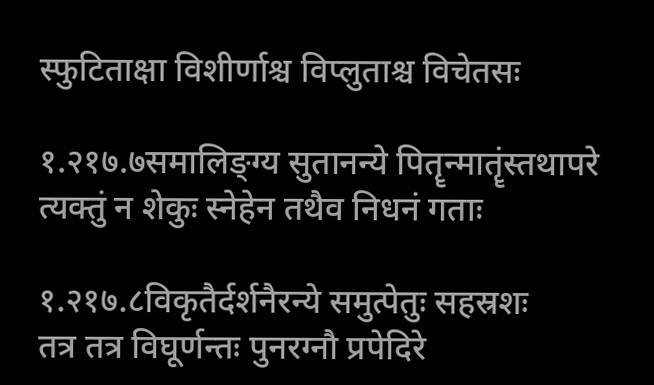स्फुटिताक्षा विशीर्णाश्च विप्लुताश्च विचेतसः

१.२१७.७समालिङ्ग्य सुतानन्ये पितॄन्मातॄंस्तथापरे
त्यक्तुं न शेकुः स्नेहेन तथैव निधनं गताः

१.२१७.८विकृतैर्दर्शनैरन्ये समुत्पेतुः सहस्रशः
तत्र तत्र विघूर्णन्तः पुनरग्नौ प्रपेदिरे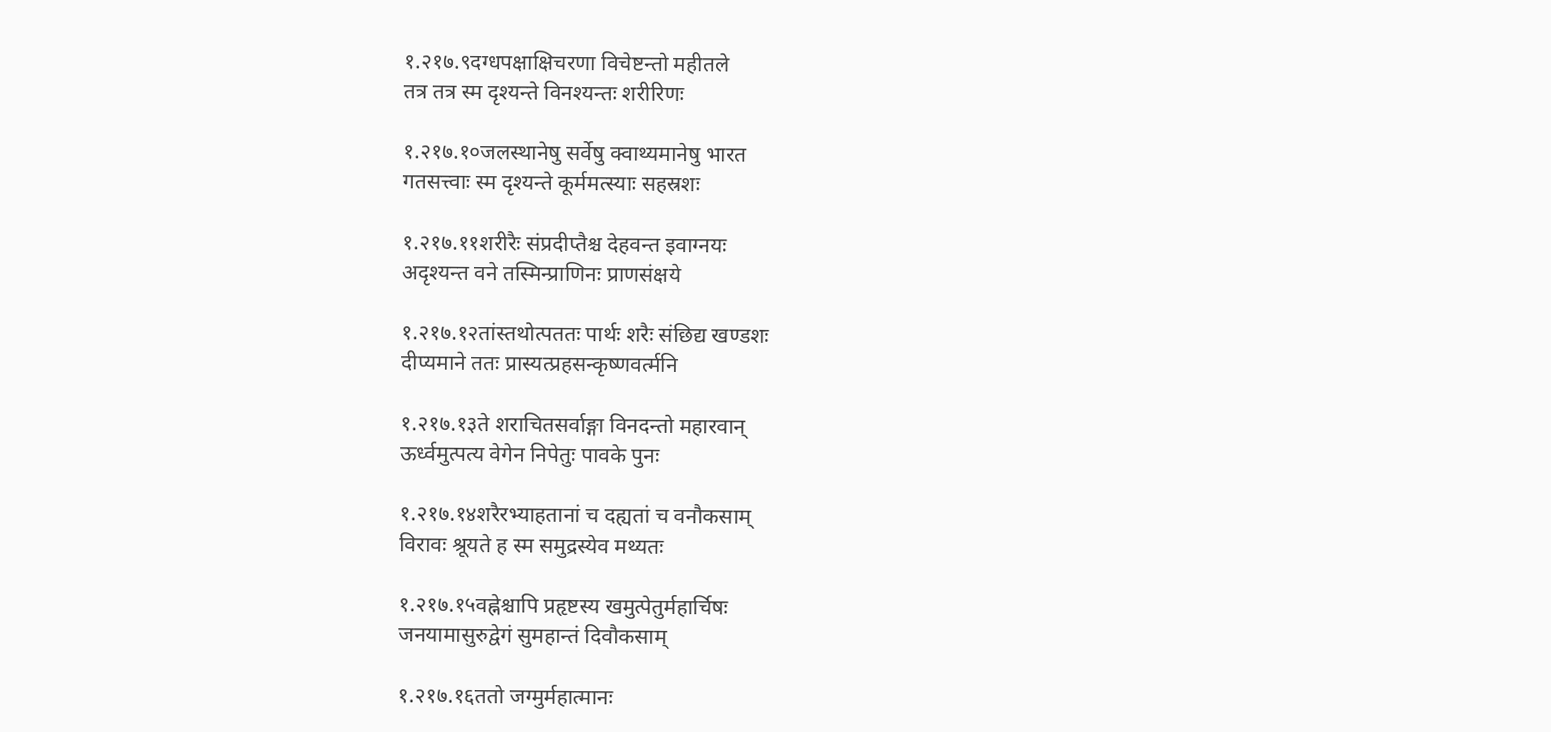१.२१७.९दग्धपक्षाक्षिचरणा विचेष्टन्तो महीतले
तत्र तत्र स्म दृश्यन्ते विनश्यन्तः शरीरिणः

१.२१७.१०जलस्थानेषु सर्वेषु क्वाथ्यमानेषु भारत
गतसत्त्वाः स्म दृश्यन्ते कूर्ममत्स्याः सहस्रशः

१.२१७.११शरीरैः संप्रदीप्तैश्च देहवन्त इवाग्नयः
अदृश्यन्त वने तस्मिन्प्राणिनः प्राणसंक्षये

१.२१७.१२तांस्तथोत्पततः पार्थः शरैः संछिद्य खण्डशः
दीप्यमाने ततः प्रास्यत्प्रहसन्कृष्णवर्त्मनि

१.२१७.१३ते शराचितसर्वाङ्गा विनदन्तो महारवान्
ऊर्ध्वमुत्पत्य वेगेन निपेतुः पावके पुनः

१.२१७.१४शरैरभ्याहतानां च दह्यतां च वनौकसाम्
विरावः श्रूयते ह स्म समुद्रस्येव मथ्यतः

१.२१७.१५वह्नेश्चापि प्रहृष्टस्य खमुत्पेतुर्महार्चिषः
जनयामासुरुद्वेगं सुमहान्तं दिवौकसाम्

१.२१७.१६ततो जग्मुर्महात्मानः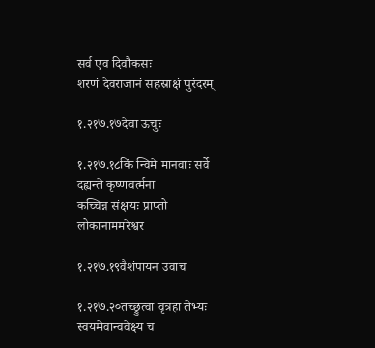सर्व एव दिवौकसः
शरणं देवराजानं सहस्राक्षं पुरंदरम्

१.२१७.१७देवा ऊचुः

१.२१७.१८किं न्विमे मानवाः सर्वे दह्यन्ते कृष्णवर्त्मना
कच्चिन्न संक्षयः प्राप्तो लोकानाममरेश्वर

१.२१७.१९वैशंपायन उवाच

१.२१७.२०तच्छ्रुत्वा वृत्रहा तेभ्यः स्वयमेवान्ववेक्ष्य च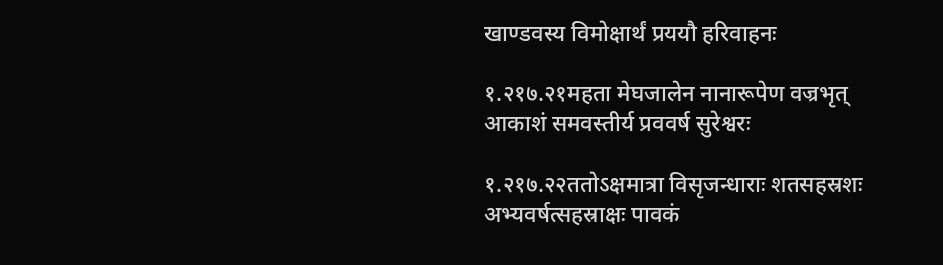खाण्डवस्य विमोक्षार्थं प्रययौ हरिवाहनः

१.२१७.२१महता मेघजालेन नानारूपेण वज्रभृत्
आकाशं समवस्तीर्य प्रववर्ष सुरेश्वरः

१.२१७.२२ततोऽक्षमात्रा विसृजन्धाराः शतसहस्रशः
अभ्यवर्षत्सहस्राक्षः पावकं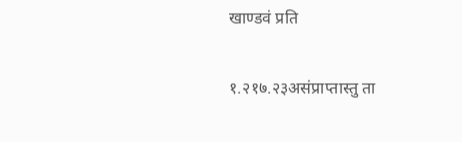खाण्डवं प्रति

१.२१७.२३असंप्राप्तास्तु ता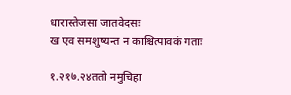धारास्तेजसा जातवेदसः
ख एव समशुष्यन्त न काश्चित्पावकं गताः

१.२१७.२४ततो नमुचिहा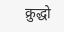क्रुद्धो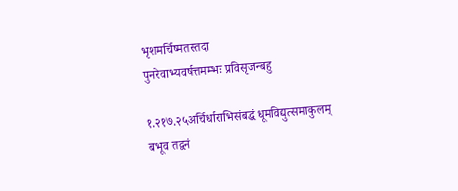भृशमर्चिष्मतस्तदा
पुनरेवाभ्यवर्षत्तमम्भः प्रविसृजन्बहु

१.२१७.२५अर्चिर्धाराभिसंबद्धं धूमविद्युत्समाकुलम्
बभूव तद्वनं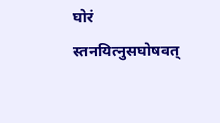घोरं स्तनयित्नुसघोषवत्